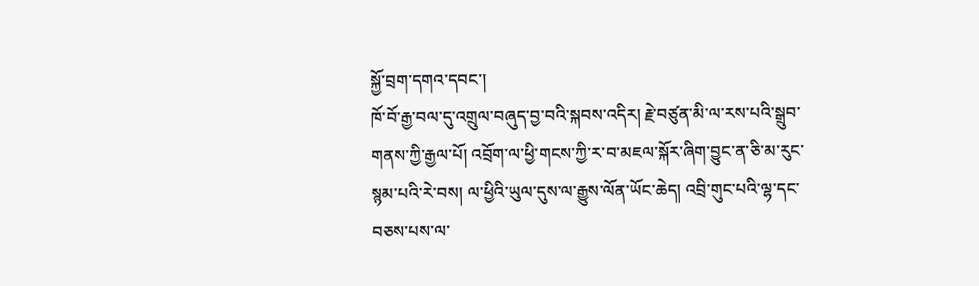སྐྱོ་བྲག་དགའ་དབང་།
ཁོ་བོ་རྒྱ་བལ་དུ་འགྲུལ་བཞུད་བྱ་བའི་སྐབས་འདིར། རྗེ་བཙུན་མི་ལ་རས་པའི་སྒྲུབ་གནས་ཀྱི་རྒྱལ་པོ། འབྲོག་ལ་ཕྱི་གངས་ཀྱི་ར་བ་མཇལ་སྐོར་ཞིག་བྱུང་ན་ཅི་མ་རུང་སྙམ་པའི་རེ་བས། ལ་ཕྱིའི་ཡུལ་དུས་ལ་རྒྱུས་ལོན་ཡོང་ཆེད། འབྲི་གུང་པའི་ལྷ་དང་བཅས་པས་ལ་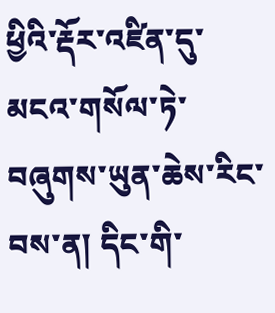ཕྱིའི་རྡོར་འཛིན་དུ་མངའ་གསོལ་ཏེ་བཞུགས་ཡུན་ཆེས་རིང་བས་ན། དིང་གི་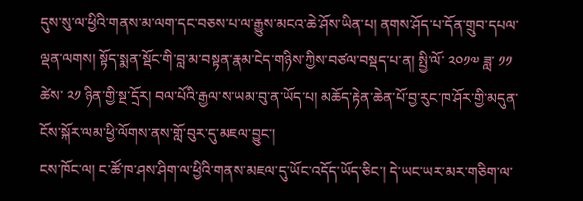དུས་སུ་ལ་ཕྱིའི་གནས་མ་ལག་དང་བཅས་པ་ལ་རྒྱུས་མངའ་ཆེ་ཤོས་ཡིན་པ། ནགས་ཤོད་པ་དོན་གྲུབ་དཔལ་ལྡན་ལགས། སྟོད་སྨན་སྡོང་གི་བླ་མ་བསྟན་རྣམ་ངེད་གཉིས་ཀྱིས་བཙལ་བསྡད་པ་ན། སྤྱི་ལོ་ ༢༠༡༧ ཟླ་ ༡༡ ཚེས་ ༢༡ ཉིན་གྱི་སྔ་དྲོར། བལ་པོའི་རྒྱལ་ས་ཡམ་བུ་ན་ཡོད་པ། མཆོད་རྟེན་ཆེན་པོ་བྱ་རུང་ཁ་ཤོར་གྱི་མདུན་ངོས་སྐོར་ལམ་ཕྱི་ལོགས་ནས་གློ་བུར་དུ་མཇལ་བྱུང་།
ངས་ཁོང་ལ། ང་ཚོ་ཁ་ཤས་ཤིག་ལ་ཕྱིའི་གནས་མཇལ་དུ་ཡོང་འདོད་ཡོད་ཅིང་། དེ་ཡང་ཡར་མར་གཅིག་ལ་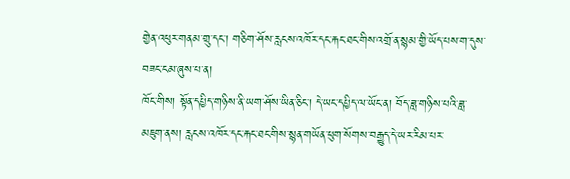གྱེན་འཕུར་གནམ་གྲུ་དང་། གཅིག་ཤོས་རླངས་འཁོར་དང་རྐང་ཐང་གིས་འགྲོ་ན་སྙམ་གྱི་ཡོད་པས་ག་དུས་བཟང་ངམ་ཞུས་པ་ན།
ཁོང་གིས། སྟོན་དཔྱིད་གཉིས་ནི་ཡག་ཤོས་ཡིན་ཅིང་། དེ་ཡང་དཔྱིད་ལ་ཡོང་ན། བོད་ཟླ་གཉིས་པའི་ཟླ་མཇུག་ནས། རླངས་འཁོར་དང་རྐང་ཐང་གིས་སྙན་གཡོན་ཕུག་སོགས་བརྒྱུད་དེ་ཡར་རིམ་པར་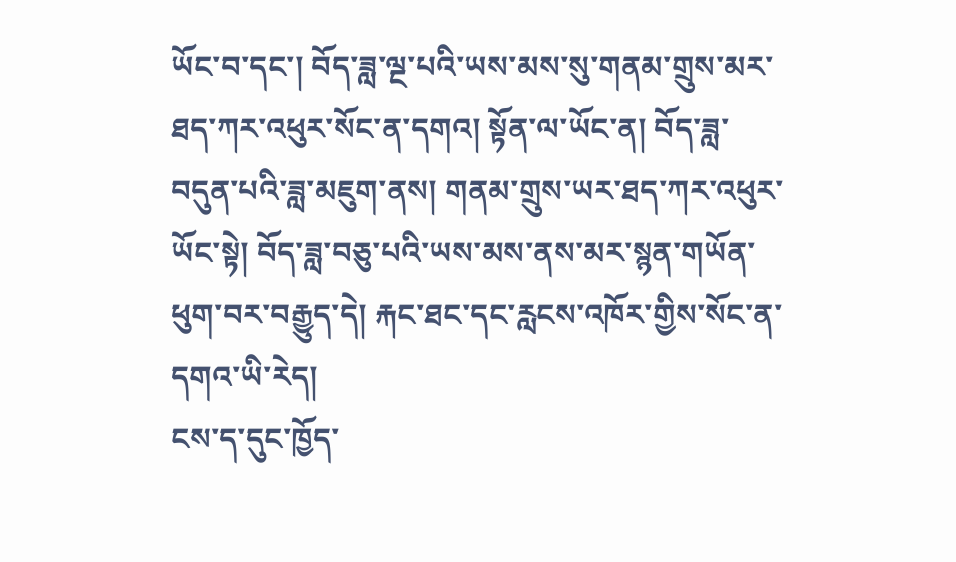ཡོང་བ་དང་། བོད་ཟླ་ལྔ་པའི་ཡས་མས་སུ་གནམ་གྲུས་མར་ཐད་ཀར་འཕུར་སོང་ན་དགའ། སྟོན་ལ་ཡོང་ན། བོད་ཟླ་བདུན་པའི་ཟླ་མཇུག་ནས། གནམ་གྲུས་ཡར་ཐད་ཀར་འཕུར་ཡོང་སྟེ། བོད་ཟླ་བཅུ་པའི་ཡས་མས་ནས་མར་སྙན་གཡོན་ཕུག་བར་བརྒྱུད་དེ། རྐང་ཐང་དང་རླངས་འཁོར་གྱིས་སོང་ན་དགའ་ཡི་རེད།
ངས་ད་དུང་ཁྱོད་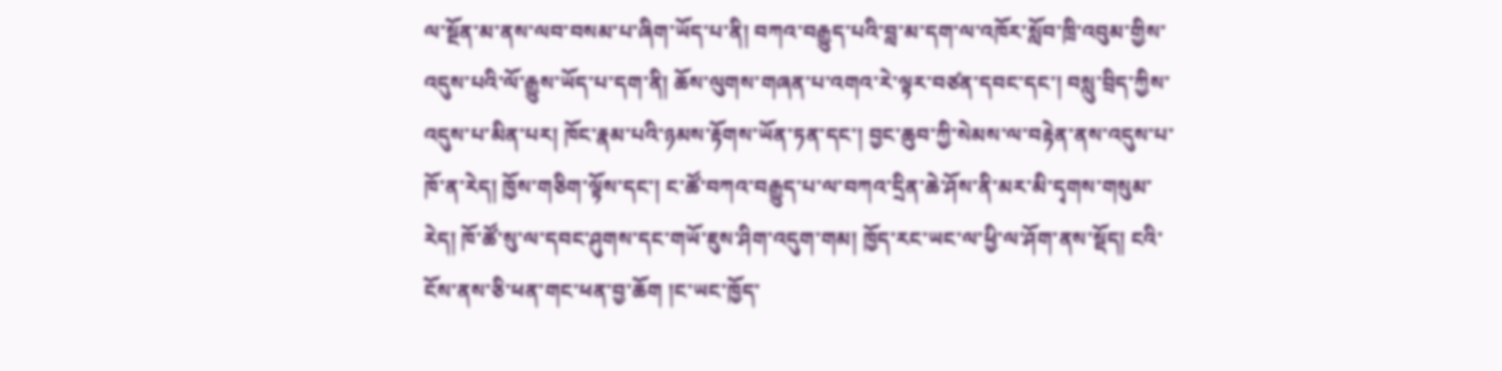ལ་སྔོན་མ་ནས་ལབ་བསམ་པ་ཞིག་ཡོད་པ་ནི། བཀའ་བརྒྱུད་པའི་བླ་མ་དག་ལ་འཁོར་སློབ་ཁྲི་འབུམ་གྱིས་འདུས་པའི་ལོ་རྒྱུས་ཡོད་པ་དག་ནི། ཆོས་ལུགས་གཞན་པ་འགའ་རེ་ལྟར་བཙན་དབང་དང་། བསླུ་བྲིད་ཀྱིས་འདུས་པ་མིན་པར། ཁོང་རྣམ་པའི་ཉམས་རྟོགས་ཡོན་ཏན་དང་། བྱང་ཆུབ་ཀྱི་སེམས་ལ་བརྟེན་ནས་འདུས་པ་ཁོ་ན་རེད། ཁྱོས་གཅིག་ལྟོས་དང་། ང་ཚོ་བཀའ་བརྒྱུད་པ་ལ་བཀའ་དྲིན་ཆེ་ཤོས་ནི་མར་མི་དྭགས་གསུམ་རེད། ཁོ་ཚོ་སུ་ལ་དབང་ཤུགས་དང་གཡོ་ཇུས་ཤིག་འདུག་གམ། ཁྱོད་རང་ཡང་ལ་ཕྱི་ལ་ཤོག་ནས་སྡོད། ངའི་ངོས་ནས་ཅི་ཕན་གང་ཕན་བྱ་ཆོག །ང་ཡང་ཁྱོད་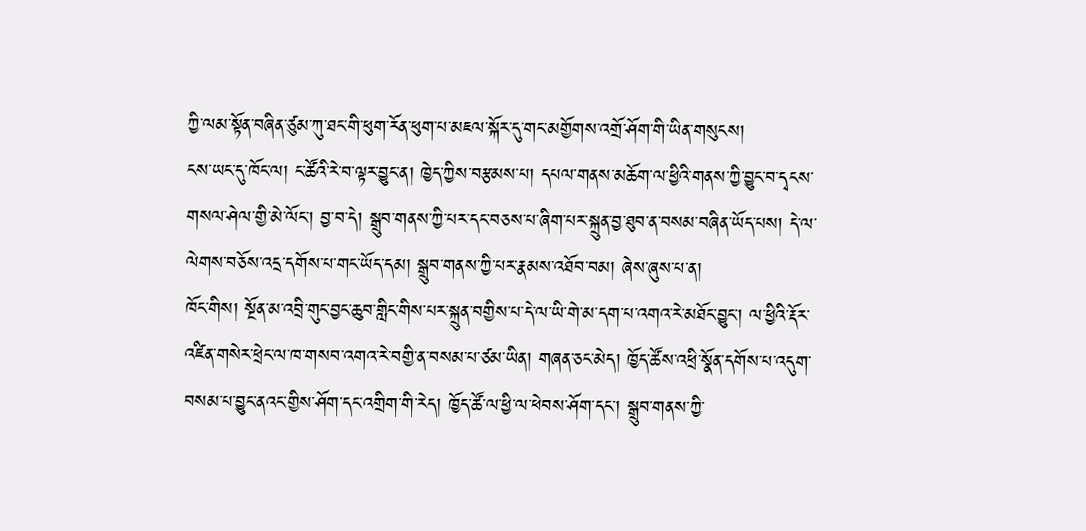ཀྱི་ལམ་སྟོན་བཞིན་ཙུམ་ཀུ་ཐང་གི་ཕུག་རོན་ཕུག་པ་མཇལ་སྐོར་དུ་གང་མགྱོགས་འགྲོ་ཤོག་གི་ཡིན་གསུངས།
ངས་ཡང་དུ་ཁོང་ལ། ང་ཚོའི་རེ་བ་ལྟར་བྱུང་ན། ཁྱེད་ཀྱིས་བརྩམས་པ། དཔལ་གནས་མཆོག་ལ་ཕྱིའི་གནས་ཀྱི་བྱུང་བ་དྭངས་གསལ་ཤེལ་གྱི་མེ་ལོང་། བྱ་བ་དེ། སྒྲུབ་གནས་ཀྱི་པར་དང་བཅས་པ་ཞིག་པར་སྐྲུན་བྱ་ཐུབ་ན་བསམ་བཞིན་ཡོད་པས། དེ་ལ་ལེགས་བཅོས་འདྲ་དགོས་པ་གང་ཡོད་དམ། སྒྲུབ་གནས་ཀྱི་པར་རྣམས་འཐོབ་བམ། ཞེས་ཞུས་པ་ན།
ཁོང་གིས། སྔོན་མ་འབྲི་གུང་བྱང་ཆུབ་གླིང་གིས་པར་སྐྲུན་བགྱིས་པ་དེ་ལ་ཡི་གེ་མ་དག་པ་འགའ་རེ་མཐོང་བྱུང་། ལ་ཕྱིའི་རྡོར་འཛིན་གསེར་ཕྲེང་ལ་ཁ་གསབ་འགའ་རེ་བགྱི་ན་བསམ་པ་ཙམ་ཡིན། གཞན་ཅང་མེད། ཁྱོད་ཚོས་འཕྲི་སྣོན་དགོས་པ་འདུག་བསམ་པ་བྱུང་ནའང་གྱིས་ཤོག་དང་འགྲིག་གི་རེད། ཁྱོད་ཚོ་ལ་ཕྱི་ལ་ཕེབས་ཤོག་དང་། སྒྲུབ་གནས་ཀྱི་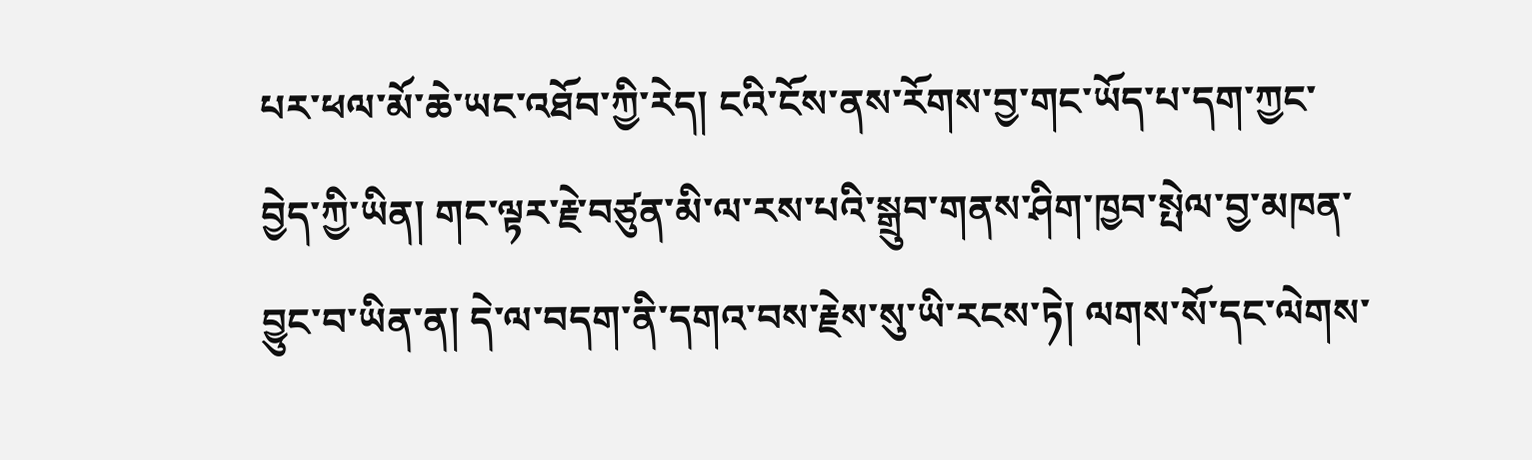པར་ཕལ་མོ་ཆེ་ཡང་འཐོབ་ཀྱི་རེད། ངའི་ངོས་ནས་རོགས་བྱ་གང་ཡོད་པ་དག་ཀྱང་བྱེད་ཀྱི་ཡིན། གང་ལྟར་རྗེ་བཙུན་མི་ལ་རས་པའི་སྒྲུབ་གནས་ཤིག་ཁྱབ་སྤེལ་བྱ་མཁན་བྱུང་བ་ཡིན་ན། དེ་ལ་བདག་ནི་དགའ་བས་རྗེས་སུ་ཡི་རངས་ཏེ། ལགས་སོ་དང་ལེགས་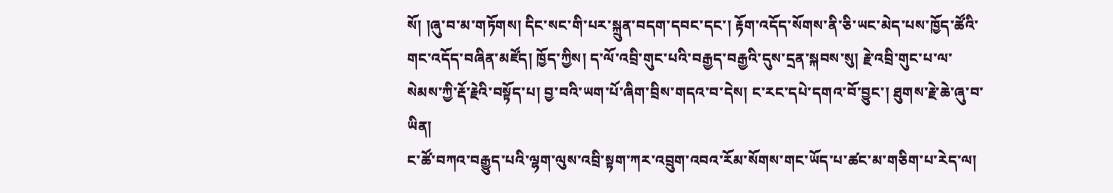སོ། །ཞུ་བ་མ་གཏོགས། དིང་སང་གི་པར་སྐྲུན་བདག་དབང་དང་། རྟོག་འདོད་སོགས་ནི་ཅི་ཡང་མེད་པས་ཁྱོད་ཚོའི་གང་འདོད་བཞིན་མཛོད། ཁྱོད་ཀྱིས། ད་ལོ་འབྲི་གུང་པའི་བརྒྱད་བརྒྱའི་དུས་དྲན་སྐབས་སུ། རྗེ་འབྲི་གུང་པ་ལ་སེམས་ཀྱི་རྡོ་རྗེའི་བསྟོད་པ། བྱ་བའི་ཡག་པོ་ཞིག་བྲིས་གདའ་བ་དེས། ང་རང་དཔེ་དགའ་བོ་བྱུང་། ཐུགས་རྗེ་ཆེ་ཞུ་བ་ཡིན།
ང་ཚོ་བཀའ་བརྒྱུད་པའི་ལྷག་ལུས་འབྲི་སྟག་ཀར་འབྲུག་འབའ་རོམ་སོགས་གང་ཡོད་པ་ཚང་མ་གཅིག་པ་རེད་ལ།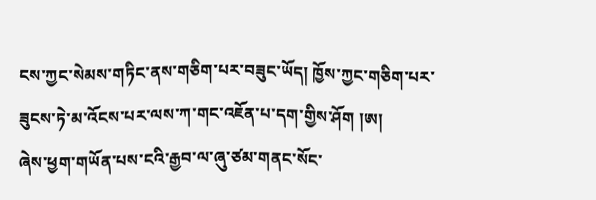ངས་ཀྱང་སེམས་གཏིང་ནས་གཅིག་པར་བཟུང་ཡོད། ཁྱོས་ཀྱང་གཅིག་པར་ཟུངས་ཏེ་མ་འོངས་པར་ལས་ཀ་གང་འཇོན་པ་དག་གྱིས་ཤོག །ཨ།
ཞེས་ཕྱག་གཡོན་པས་ངའི་རྒྱབ་ལ་ཞུ་ཙམ་གནང་སོང་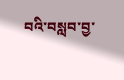བའི་བསླབ་བྱ་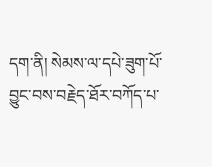དག་ནི། སེམས་ལ་དཔེ་ཟུག་པོ་བྱུང་བས་བརྗེད་ཐོར་བཀོད་པ་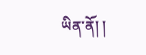ཡིན་ནོ། །